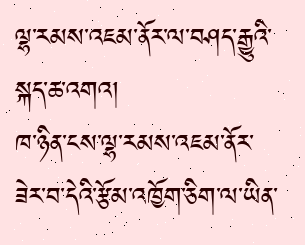ལྷ་རམས་འཇམ་ནོར་ལ་བཤད་རྒྱུའི་སྐད་ཆ་འགའ།
ཁ་ཉིན་ངས་ལྷ་རམས་འཇམ་ནོར་ཟེར་བ་དེའི་རྩོམ་འཁྱོག་ཅིག་ལ་ཡིན་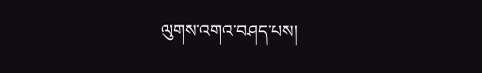ལུགས་འགའ་བཤད་པས།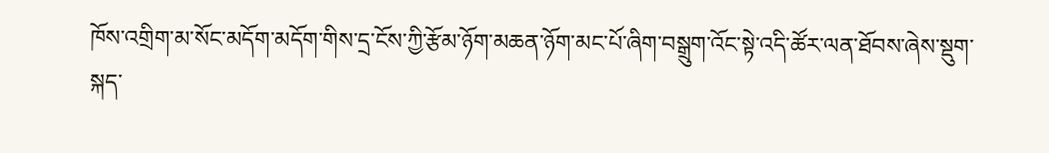ཁོས་འགྲིག་མ་སོང་མདོག་མདོག་གིས་དྲ་ངོས་ཀྱི་རྩོམ་ཉོག་མཆན་ཉོག་མང་པོ་ཞིག་བསྒྲུག་འོང་སྟེ་འདི་ཚོར་ལན་ཐོབས་ཞེས་སྡུག་སྐད་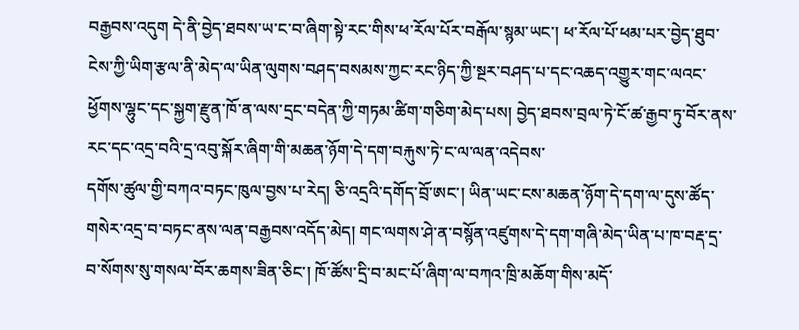བརྒྱབས་འདུག དེ་ནི་བྱེད་ཐབས་ཡ་ང་བ་ཞིག་སྟེ་རང་གིས་ཕ་རོལ་པོར་བརྒོལ་སྙམ་ཡང་། ཕ་རོལ་པོ་ཕམ་པར་བྱེད་ཐུབ་ངེས་ཀྱི་ཡིག་རྩལ་ནི་མེད་ལ་ཡིན་ལུགས་བཤད་བསམས་ཀྱང་རང་ཉིད་ཀྱི་སྔར་བཤད་པ་དང་འཆད་འགྱུར་གང་ལའང་ཕྱོགས་ལྷུང་དང་སྐྱག་རྫུན་ཁོ་ན་ལས་དྲང་བདེན་ཀྱི་གཏམ་ཚིག་གཅིག་མེད་པས། བྱེད་ཐབས་བྲལ་ཏེ་ངོ་ཚ་རྒྱབ་ཏུ་བོར་ནས་རང་དང་འདྲ་བའི་དྲ་འབུ་སྐོར་ཞིག་གི་མཆན་ཉོག་དེ་དག་བརྐུས་ཏེ་ང་ལ་ལན་འདེབས་
དགོས་ཚུལ་གྱི་བཀའ་བཏང་ཁུལ་བྱས་པ་རེད། ཅི་འདྲའི་དགོད་བྲོ་ཨང་། ཡིན་ཡང་ངས་མཆན་ཉོག་དེ་དག་ལ་དུས་ཚོད་གསེར་འདྲ་བ་བཏང་ནས་ལན་བརྒྱབས་འདོད་མེད། གང་ལགས་ཤེ་ན་བསྙོན་འཛུགས་དེ་དག་གཞི་མེད་ཡིན་པ་ཁ་བརྡ་དྲ་བ་སོགས་སུ་གསལ་བོར་ཆགས་ཟིན་ཅིང་། ཁོ་ཚོས་དྲི་བ་མང་པོ་ཞིག་ལ་བཀའ་ཁྲི་མཆོག་གིས་མདོ་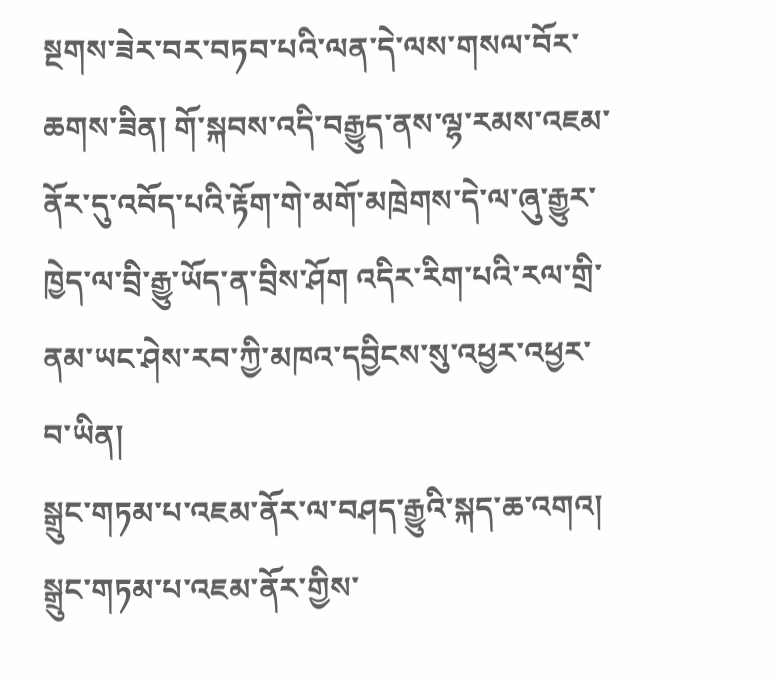སྔགས་ཟེར་བར་བཏབ་པའི་ལན་དེ་ལས་གསལ་བོར་ཆགས་ཟིན། གོ་སྐབས་འདི་བརྒྱུད་ནས་ལྷ་རམས་འཇམ་ནོར་དུ་འབོད་པའི་རྟོག་གེ་མགོ་མཁྲེགས་དེ་ལ་ཞུ་རྒྱུར་ཁྱེད་ལ་བྲི་རྒྱུ་ཡོད་ན་བྲིས་ཤོག འདིར་རིག་པའི་རལ་གྲི་ནམ་ཡང་ཤེས་རབ་ཀྱི་མཁའ་དབྱིངས་སུ་འཕྱར་འཕྱར་བ་ཡིན།
སྒྲུང་གཏམ་པ་འཇམ་ནོར་ལ་བཤད་རྒྱུའི་སྐད་ཆ་འགའ།
སྒྲུང་གཏམ་པ་འཇམ་ནོར་གྱིས་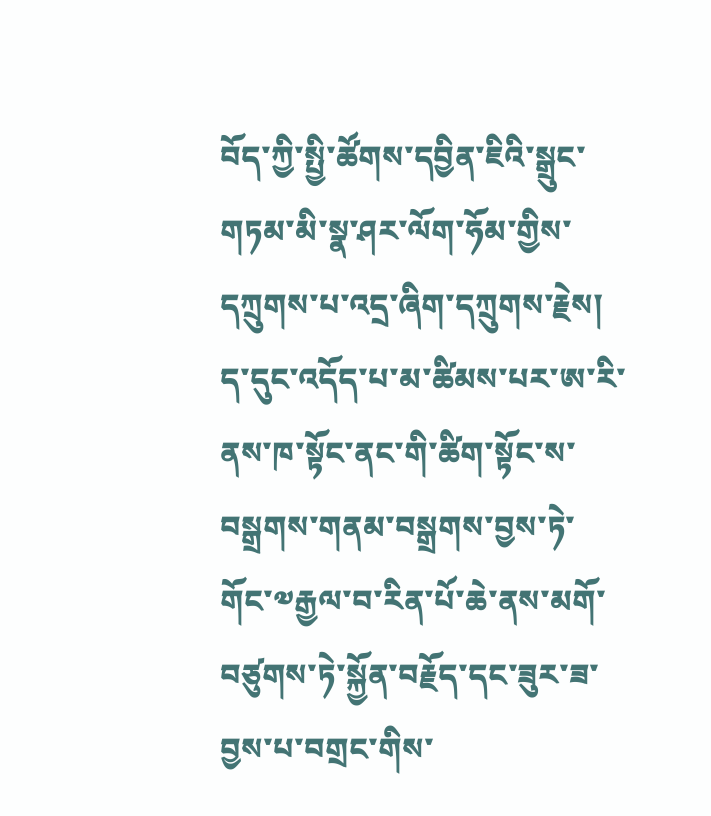བོད་ཀྱི་སྤྱི་ཚོགས་དབྱིན་ཇིའི་སྒྲུང་གཏམ་མི་སྣ་ཤར་ལོག་ཧོམ་གྱིས་དཀྲུགས་པ་འདྲ་ཞིག་དཀྲུགས་རྗེས། ད་དུང་འདོད་པ་མ་ཚིམས་པར་ཨ་རི་ནས་ཁ་སྟོང་ནང་གི་ཚིག་སྟོང་ས་བསྒྲགས་གནམ་བསྒྲགས་བྱས་ཏེ་གོང་༧རྒྱལ་བ་རིན་པོ་ཆེ་ནས་མགོ་བཙུགས་ཏེ་སྐྱོན་བརྗོད་དང་ཟུར་ཟ་བྱས་པ་བགྲང་གིས་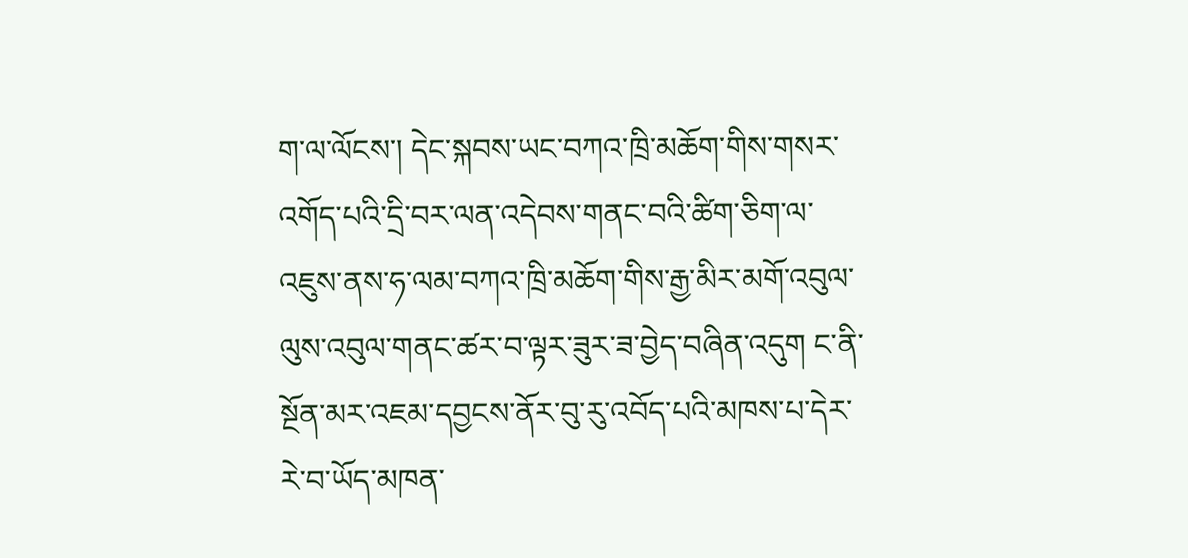ག་ལ་ལོངས་། དེང་སྐབས་ཡང་བཀའ་ཁྲི་མཆོག་གིས་གསར་འགོད་པའི་དྲི་བར་ལན་འདེབས་གནང་བའི་ཚིག་ཅིག་ལ་འཇུས་ནས་ཧ་ལམ་བཀའ་ཁྲི་མཆོག་གིས་རྒྱ་མིར་མགོ་འབུལ་ལུས་འབུལ་གནང་ཚར་བ་ལྟར་ཟུར་ཟ་བྱེད་བཞིན་འདུག ང་ནི་སྔོན་མར་འཇམ་དབྱངས་ནོར་བུ་རུ་འབོད་པའི་མཁས་པ་དེར་རེ་བ་ཡོད་མཁན་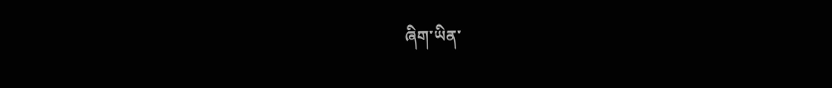ཞིག་ཡིན་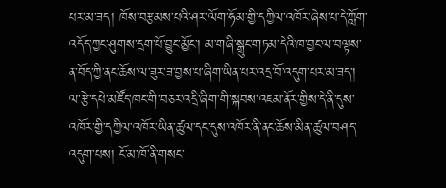པར་མ་ཟད། ཁོས་བརྩམས་པའི་ཤར་ལོག་ཧོམ་གྱི་དཀྱིལ་འཁོར་ཞེས་པ་དེ་ཀློག་འདོད་ཀྱང་ཤུགས་དྲག་པོ་བྱུང་མྱོང་། མ་གཞི་སྒྲུང་གཏམ་དེའི་ཁ་བྱང་ལ་བལྟས་ན་བོད་ཀྱི་ནང་ཆོས་ལ་ཟུར་ཟ་བྱས་པ་ཞིག་ཡིན་པར་འདྲ་བོ་འདུག་པར་མ་ཟད་། ལ་རྩེ་དཔེ་མཛོད་ཁང་གི་བཅར་འདྲི་ཞིག་གི་སྐབས་འཇམ་ནོར་གྱིས་དེ་ནི་དུས་འཁོར་གྱི་དཀྱིལ་འཁོར་ཡིན་ཚུལ་དང་དུས་འཁོར་ནི་ནང་ཆོས་མིན་ཚུལ་བཤད་འདུག་པས། ངོ་མ་ཁོ་ནི་གསང་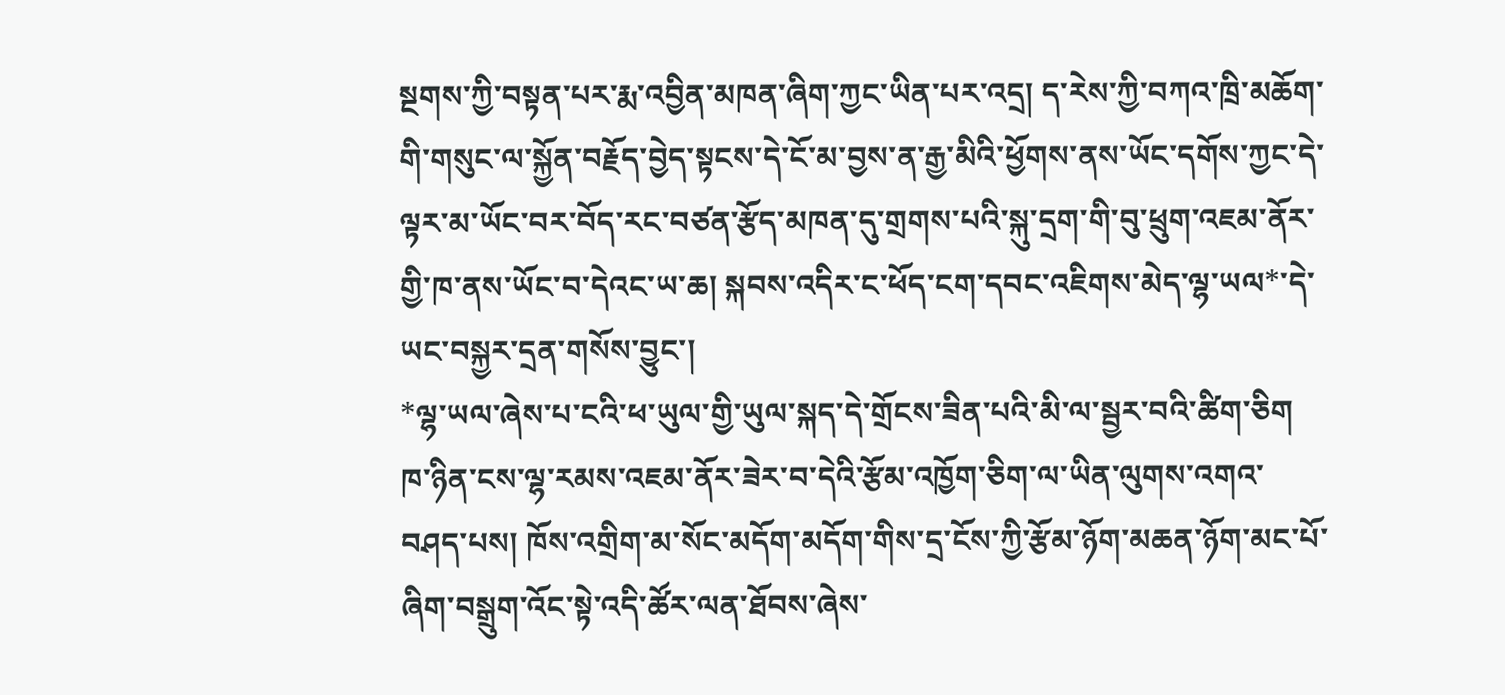སྔགས་ཀྱི་བསྟན་པར་རྨ་འབྱིན་མཁན་ཞིག་ཀྱང་ཡིན་པར་འདྲ། ད་རེས་ཀྱི་བཀའ་ཁྲི་མཆོག་གི་གསུང་ལ་སྐྱོན་བརྗོད་བྱེད་སྟངས་དེ་ངོ་མ་བྱས་ན་རྒྱ་མིའི་ཕྱོགས་ནས་ཡོང་དགོས་ཀྱང་དེ་ལྟར་མ་ཡོང་བར་བོད་རང་བཙན་རྩོད་མཁན་དུ་གྲགས་པའི་སྐུ་དྲག་གི་བུ་ཕྲུག་འཇམ་ནོར་གྱི་ཁ་ནས་ཡོང་བ་དེའང་ཡ་ཆ། སྐབས་འདིར་ང་ཕོད་ངག་དབང་འཇིགས་མེད་ལྷ་ཡལ*་དེ་ཡང་བསྐྱར་དྲན་གསོས་བྱུང་།
*ལྷ་ཡལ་ཞེས་པ་ངའི་ཕ་ཡུལ་གྱི་ཡུལ་སྐད་དེ་གྲོངས་ཟིན་པའི་མི་ལ་སྦྱར་བའི་ཚིག་ཅིག
ཁ་ཉིན་ངས་ལྷ་རམས་འཇམ་ནོར་ཟེར་བ་དེའི་རྩོམ་འཁྱོག་ཅིག་ལ་ཡིན་ལུགས་འགའ་བཤད་པས། ཁོས་འགྲིག་མ་སོང་མདོག་མདོག་གིས་དྲ་ངོས་ཀྱི་རྩོམ་ཉོག་མཆན་ཉོག་མང་པོ་ཞིག་བསྒྲུག་འོང་སྟེ་འདི་ཚོར་ལན་ཐོབས་ཞེས་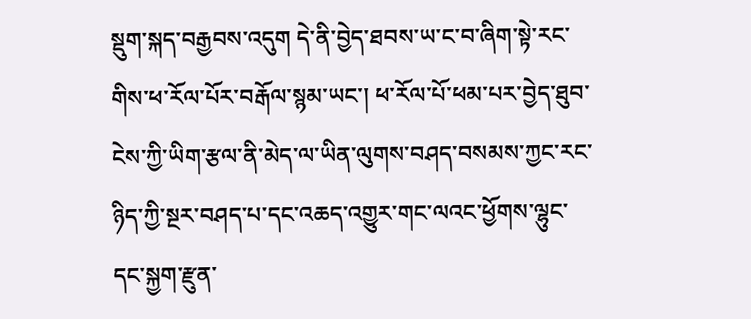སྡུག་སྐད་བརྒྱབས་འདུག དེ་ནི་བྱེད་ཐབས་ཡ་ང་བ་ཞིག་སྟེ་རང་གིས་ཕ་རོལ་པོར་བརྒོལ་སྙམ་ཡང་། ཕ་རོལ་པོ་ཕམ་པར་བྱེད་ཐུབ་ངེས་ཀྱི་ཡིག་རྩལ་ནི་མེད་ལ་ཡིན་ལུགས་བཤད་བསམས་ཀྱང་རང་ཉིད་ཀྱི་སྔར་བཤད་པ་དང་འཆད་འགྱུར་གང་ལའང་ཕྱོགས་ལྷུང་དང་སྐྱག་རྫུན་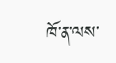ཁོ་ན་ལས་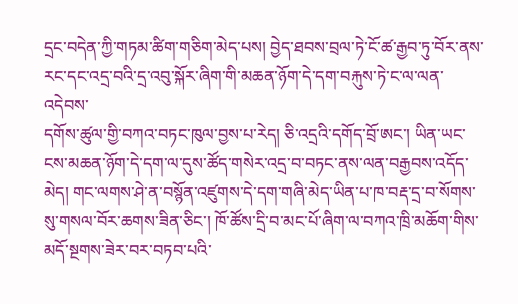དྲང་བདེན་ཀྱི་གཏམ་ཚིག་གཅིག་མེད་པས། བྱེད་ཐབས་བྲལ་ཏེ་ངོ་ཚ་རྒྱབ་ཏུ་བོར་ནས་རང་དང་འདྲ་བའི་དྲ་འབུ་སྐོར་ཞིག་གི་མཆན་ཉོག་དེ་དག་བརྐུས་ཏེ་ང་ལ་ལན་འདེབས་
དགོས་ཚུལ་གྱི་བཀའ་བཏང་ཁུལ་བྱས་པ་རེད། ཅི་འདྲའི་དགོད་བྲོ་ཨང་། ཡིན་ཡང་ངས་མཆན་ཉོག་དེ་དག་ལ་དུས་ཚོད་གསེར་འདྲ་བ་བཏང་ནས་ལན་བརྒྱབས་འདོད་མེད། གང་ལགས་ཤེ་ན་བསྙོན་འཛུགས་དེ་དག་གཞི་མེད་ཡིན་པ་ཁ་བརྡ་དྲ་བ་སོགས་སུ་གསལ་བོར་ཆགས་ཟིན་ཅིང་། ཁོ་ཚོས་དྲི་བ་མང་པོ་ཞིག་ལ་བཀའ་ཁྲི་མཆོག་གིས་མདོ་སྔགས་ཟེར་བར་བཏབ་པའི་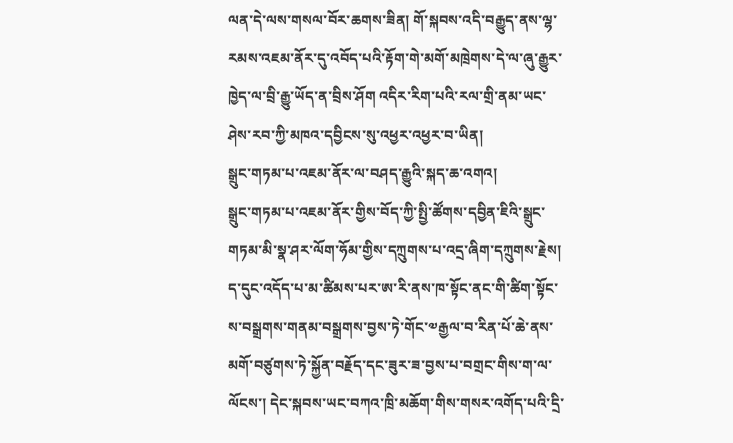ལན་དེ་ལས་གསལ་བོར་ཆགས་ཟིན། གོ་སྐབས་འདི་བརྒྱུད་ནས་ལྷ་རམས་འཇམ་ནོར་དུ་འབོད་པའི་རྟོག་གེ་མགོ་མཁྲེགས་དེ་ལ་ཞུ་རྒྱུར་ཁྱེད་ལ་བྲི་རྒྱུ་ཡོད་ན་བྲིས་ཤོག འདིར་རིག་པའི་རལ་གྲི་ནམ་ཡང་ཤེས་རབ་ཀྱི་མཁའ་དབྱིངས་སུ་འཕྱར་འཕྱར་བ་ཡིན།
སྒྲུང་གཏམ་པ་འཇམ་ནོར་ལ་བཤད་རྒྱུའི་སྐད་ཆ་འགའ།
སྒྲུང་གཏམ་པ་འཇམ་ནོར་གྱིས་བོད་ཀྱི་སྤྱི་ཚོགས་དབྱིན་ཇིའི་སྒྲུང་གཏམ་མི་སྣ་ཤར་ལོག་ཧོམ་གྱིས་དཀྲུགས་པ་འདྲ་ཞིག་དཀྲུགས་རྗེས། ད་དུང་འདོད་པ་མ་ཚིམས་པར་ཨ་རི་ནས་ཁ་སྟོང་ནང་གི་ཚིག་སྟོང་ས་བསྒྲགས་གནམ་བསྒྲགས་བྱས་ཏེ་གོང་༧རྒྱལ་བ་རིན་པོ་ཆེ་ནས་མགོ་བཙུགས་ཏེ་སྐྱོན་བརྗོད་དང་ཟུར་ཟ་བྱས་པ་བགྲང་གིས་ག་ལ་ལོངས་། དེང་སྐབས་ཡང་བཀའ་ཁྲི་མཆོག་གིས་གསར་འགོད་པའི་དྲི་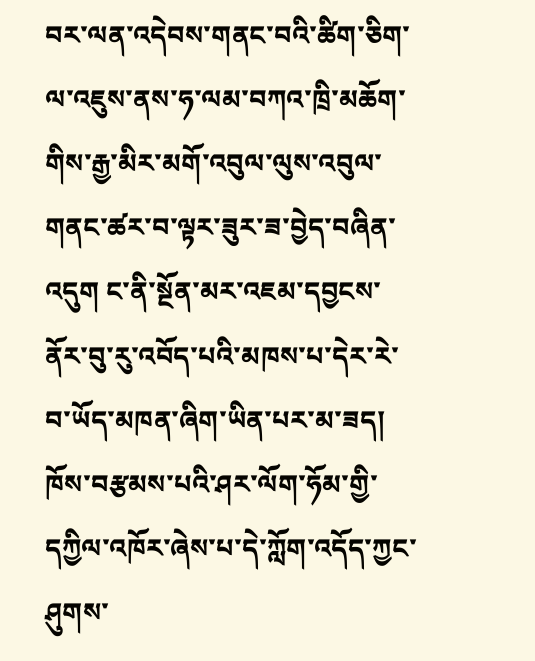བར་ལན་འདེབས་གནང་བའི་ཚིག་ཅིག་ལ་འཇུས་ནས་ཧ་ལམ་བཀའ་ཁྲི་མཆོག་གིས་རྒྱ་མིར་མགོ་འབུལ་ལུས་འབུལ་གནང་ཚར་བ་ལྟར་ཟུར་ཟ་བྱེད་བཞིན་འདུག ང་ནི་སྔོན་མར་འཇམ་དབྱངས་ནོར་བུ་རུ་འབོད་པའི་མཁས་པ་དེར་རེ་བ་ཡོད་མཁན་ཞིག་ཡིན་པར་མ་ཟད། ཁོས་བརྩམས་པའི་ཤར་ལོག་ཧོམ་གྱི་དཀྱིལ་འཁོར་ཞེས་པ་དེ་ཀློག་འདོད་ཀྱང་ཤུགས་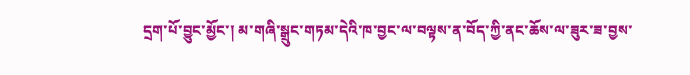དྲག་པོ་བྱུང་མྱོང་། མ་གཞི་སྒྲུང་གཏམ་དེའི་ཁ་བྱང་ལ་བལྟས་ན་བོད་ཀྱི་ནང་ཆོས་ལ་ཟུར་ཟ་བྱས་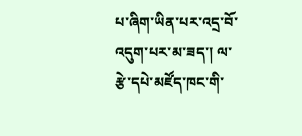པ་ཞིག་ཡིན་པར་འདྲ་བོ་འདུག་པར་མ་ཟད་། ལ་རྩེ་དཔེ་མཛོད་ཁང་གི་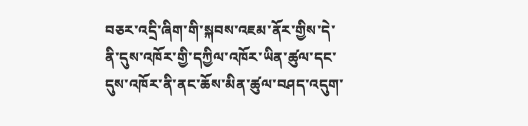བཅར་འདྲི་ཞིག་གི་སྐབས་འཇམ་ནོར་གྱིས་དེ་ནི་དུས་འཁོར་གྱི་དཀྱིལ་འཁོར་ཡིན་ཚུལ་དང་དུས་འཁོར་ནི་ནང་ཆོས་མིན་ཚུལ་བཤད་འདུག་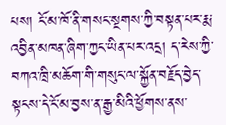པས། ངོ་མ་ཁོ་ནི་གསང་སྔགས་ཀྱི་བསྟན་པར་རྨ་འབྱིན་མཁན་ཞིག་ཀྱང་ཡིན་པར་འདྲ། ད་རེས་ཀྱི་བཀའ་ཁྲི་མཆོག་གི་གསུང་ལ་སྐྱོན་བརྗོད་བྱེད་སྟངས་དེ་ངོ་མ་བྱས་ན་རྒྱ་མིའི་ཕྱོགས་ནས་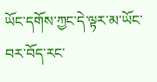ཡོང་དགོས་ཀྱང་དེ་ལྟར་མ་ཡོང་བར་བོད་རང་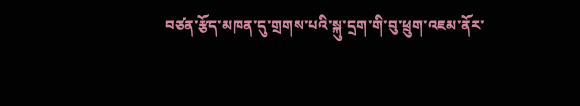བཙན་རྩོད་མཁན་དུ་གྲགས་པའི་སྐུ་དྲག་གི་བུ་ཕྲུག་འཇམ་ནོར་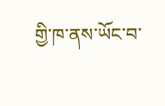གྱི་ཁ་ནས་ཡོང་བ་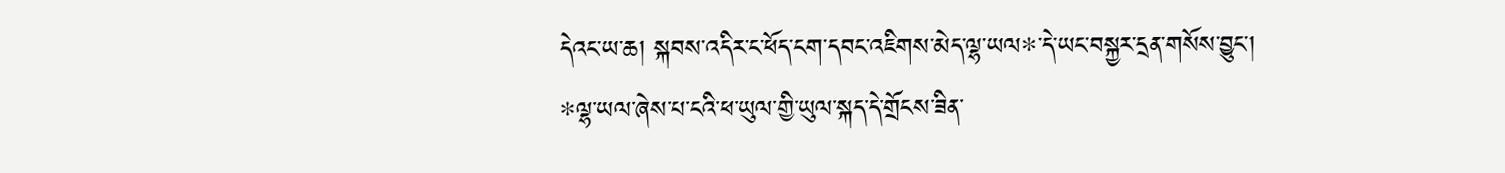དེའང་ཡ་ཆ། སྐབས་འདིར་ང་ཕོད་ངག་དབང་འཇིགས་མེད་ལྷ་ཡལ*་དེ་ཡང་བསྐྱར་དྲན་གསོས་བྱུང་།
*ལྷ་ཡལ་ཞེས་པ་ངའི་ཕ་ཡུལ་གྱི་ཡུལ་སྐད་དེ་གྲོངས་ཟིན་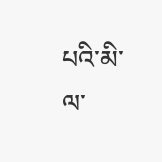པའི་མི་ལ་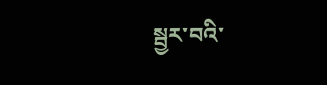སྦྱར་བའི་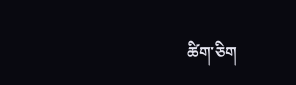ཚིག་ཅིག